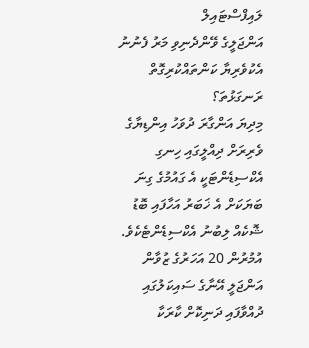ލައިފްސްޓައިލް
އަންޖަލީގެ ވޭންދެނިވި މަރު ފެނުނު އެކުވެރިޔާ ކަންތައްކުރިގޮތް ރަނގަޅުތަ؟
މިދިޔަ އަންގާރަ ދުވަހު އިންޑިޔާގެ ވެރިރަށް ދިއްލީގައި ހިނގި އެކްސިޑެންޓަކީ އެ ގައުމުގެ ގިނަ ބަޔަކަށް އެ ޚަބަރު އަހާފައި ބޮޑު ޝޮކެއް ލިބުނު އެކްސިޑެންޓެކެވެ. އުމުރުން 20 އަހަރުގެ ޒުވާން އަންޖަލީ އޭނާގެ ސައިކަލުގައި ދުއްވާފައި ދަނިކޮށް ކާރަކާ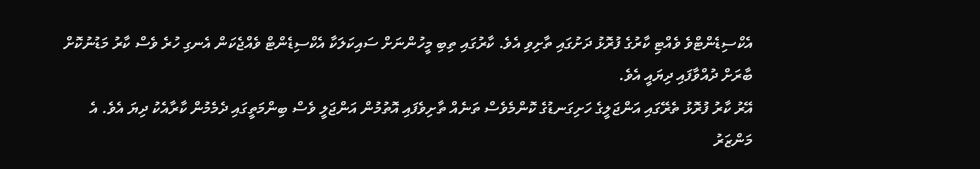އެކްސިޑެންޓްވެ ވެއްޓި ކާރުގެ ފުރޮޅު ދަށުގައި ތާށިވި އެވެ. ކާރުގައި ތިބި މީހުންނަށް ސައިކަލަކާ އެކްސިޑެންޓް ވެއްޖެކަން އެނގި ހުރެ ވެސް ކާރު މަޑުނުކޮށް ބާރަށް ދުއްވާފައި ދިޔައީ އެވެ.
އޭރު ކާރު ފުރޮޅު ތެރޭގައި އަންޖަލީގެ ހަށިގަނޑުގެ ކޮންމެވެސް ތަނެއް ތާށިވެފައި އޮތުމުން އަންޖަލީ ވެސް ބިންމަތީގައި ދެމެމުން ކާރާއެކު ދިޔަ އެވެ. އެ މަންޒަރު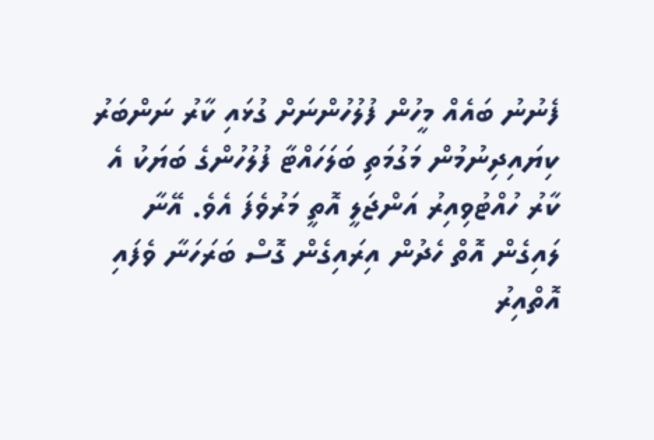ފެނުނު ބައެއް މީހުން ފުލުހުންނަށް ގުޅައި ކާރު ނަންބަރު ކިޔައިދިނުމުން މަގުމަތި ބަލަހައްޓާ ފުލުހުންގެ ބަޔަކު އެ ކާރު ހުއްޓުވިއިރު އަންޖަލީ އޮތީ މަރުވެފަ އެވެ. އޭނާ ލައިގެން އޮތް ހެދުން އިރައިގެން ގޮސް ބަރަހަނާ ވެފައި އޮތްއިރު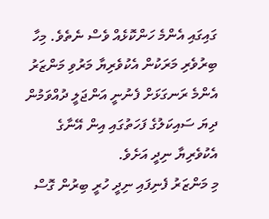ގައިގައި އެންމެ ހަންކޮޅެއް ވެސް ނެތެވެ. މިހާ ބިރުވެރި މަރަކުން އެކުވެރިޔާ މަރުވި މަންޒަރު އެންމެ ރަނގަޅަށް ފެނުނީ އަންޖަލީ ދުއްވަމުން ދިޔަ ސައިކަލުގެ ފަހަތުގައި އިން އޭނާގެ އެކުވެރިޔާ ނިދީ އަށެވެ.
މި މަންޒަރު ފެނިފައި ނިދީ ހުރީ ބިރުން ގޮސް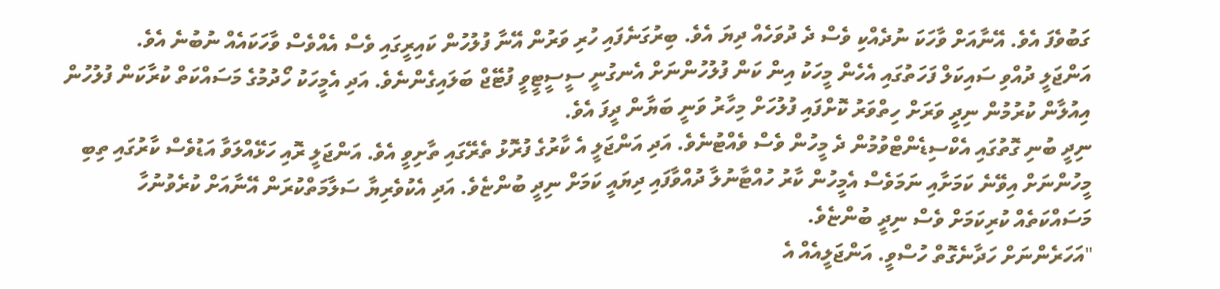ގަބުވެފަ އެވެ. އޭނާއަށް ވާހަކަ ނުދެއްކި ވެސް ދެ ދުވަހެއް ދިޔަ އެވެ. ބިރުގަނެފައި ހުރި ވަރުން އޭނާ ފުލުހުން ކައިރީގައި ވެސް އެއްވެސް ވާހަކައެއް ނުބުނެ އެވެ.
އަންޖަލީ ދުއްވި ސައިކަލް ފަހަތުގައި އެހެން މީހަކު އިން ކަން ފުލުހުންނަށް އެނގުނީ ސީސީޓީވީ ފުޓޭޖް ބަލައިގެންނެވެ. އަދި އެމީހަކު ހޯދުމުގެ މަސައްކަތް ކުރާކަން ފުލުހުން އިއުލާން ކުރުމުން ނިދީ ވަރަށް ހިތްވަރު ކޮށްފައި ފުލުހަށް މިހާރު ވަނީ ބަޔާން ދީފަ އެވެ.
ނިދީ ބުނި ގޮތުގައި އެކްސިޑެންޓްވުމުން ދެ މީހުން ވެސް ވެއްޓުނެވެ. އަދި އަންޖަލީ އެ ކާރުގެ ފުރޮޅު ތެރޭގައި ތާށިވީ އެވެ. އަންޖަލީ ރޮއި ހަޅޭއްލަވާ އަޑުވެސް ކާރުގައި ތިބި މީހުންނަށް އިވޭނެ ކަމަށާއި ނަމަވެސް އެމީހުން ކާރު ހުއްޓާނުލާ ދުއްވާފައި ދިޔައީ ކަމަށް ނިދީ ބުންޏެވެ. އަދި އެކުވެރިޔާ ސަލާމަތްކުރަން އޭނާއަށް ކުރެވުނުހާ މަސައްކަތެއް ކުރިކަމަށް ވެސް ނިދީ ބުންޏެވެ.
"އަހަރެންނަށް ހަދާނެގޮތް ހުސްވީ. އަންޖަލީއެއް އެ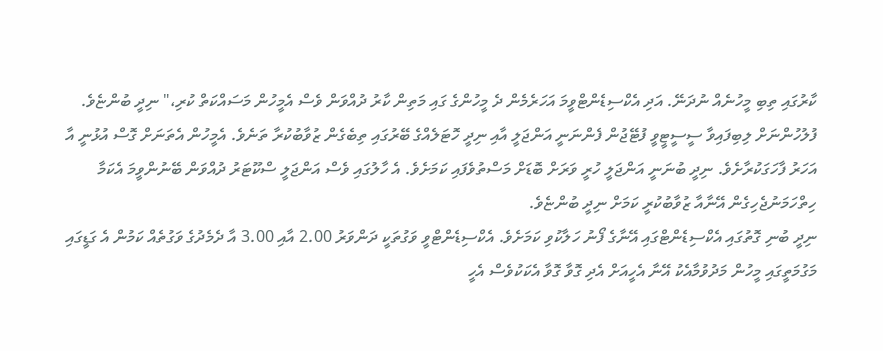ކާރުގައި ތިބި މީހުނެއް ނުދަނޭ. އަދި އެކްސިޑެންޓްވީމަ އަހަރެމެން ދެ މީހުންގެ ގައި މަތިން ކާރު ދުއްވަން ވެސް އެމީހުން މަސައްކަތް ކުރި،" ނިދީ ބުންޏެވެ.
ފުލުހުންނަށް ލިބިފައިވާ ސީސީޓީވީ ފުޓޭޖުން ފެންނަނީ އަންޖަލީ އާއި ނިދީ ހޮޓަލެއްގެ ބޭރުގައި ތިބެގެން ޒުވާބުކުރާ ތަނެވެ. އެމީހުން އެތަނަށް ގޮސް އުޅުނީ އާ އަހަރު ފާހަގަކުރާށެވެ. ނިދީ ބުނަނީ އަންޖަލީ ހުރީ ވަރަށް ބޮޑަށް މަސްތުވެފައި ކަމަށެވެ. އެ ހާލުގައި ވެސް އަންޖަލީ ސްކޫޓަރު ދުއްވަން ބޭނުންވީމަ އެކަމާ ހިތްހަމަނުޖެހިގެން އޭނާއާ ޒުވާބުކުރީ ކަމަށް ނިދީ ބުންޏެވެ.
ނިދީ ބުނި ގޮތުގައި އެކްސިޑެންޓްގައި އޭނާގެ ފޯނު ހަލާކުވި ކަމަށެވެ. އެކްސިޑެންޓްވީ ވަގުތަކީ ދަންވަރު 2.00 އާއި 3.00 އާ ދެމެދުގެ ވަގުތެއް ކަމުން އެ ގަޑީގައި މަގުމަތީގައި މީހުން މަދުވުމާއެކު އޭނާ އެހީއަށް އެދި ގޮވާ ގޮވާ އެކަކުވެސް އެހީ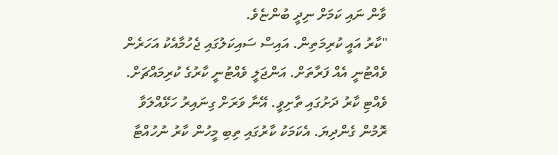ވާން ނައި ކަމަށް ނިދީ ބުންޏެވެ.
"ކާރު އައީ ކުރިމަތިން. އައިސް ސައިކަލުގައި ޖެހުމާއެކު އަހަރެން ވެއްޓުނީ އެއް ފަރާތަށް. އަންޖަލީ ވެއްޓުނީ ކާރުގެ ކުރިމައްޗަށް. ވެއްޓި ކާރު ދަށުގައި ތާށިވީ. އޭނާ ވަރަށް ގިނައިރު ހަޅޭއްލަވާ ރޮމުން ގެންދިޔަ. އެކަމަކު ކާރުގައި ތިބި މީހުން ކާރު ނުހުއްޓާ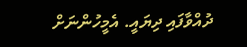ދުއްވާފައި ދިޔައީ. އެމީހުންނަށް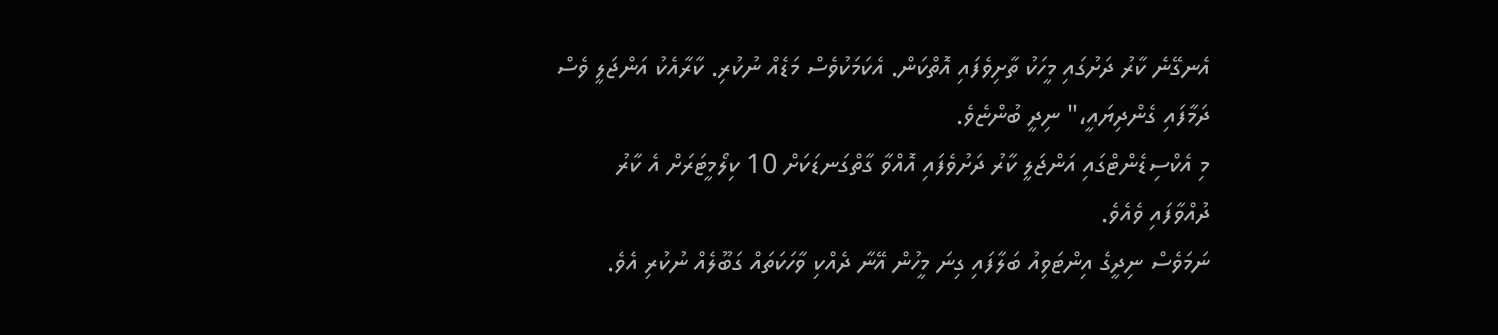އެނގޭނެ ކާރު ދަށުގައި މީހަކު ތާށިވެފައި އޮތްކަން. އެކަމަކުވެސް މަޑެއް ނުކުރި. ކާރާއެކު އަންޖަލީ ވެސް ދަމާފައި ގެންދިޔައީ،" ނިދީ ބުންޏެވެ.
މި އެކްސިޑެންޓްގައި އަންޖަލީ ކާރު ދަށުވެފައި އޮއްވާ ގާތްގަނޑަކަށް 10 ކިލޯމީޓަރަށް އެ ކާރު ދުއްވާފައި ވެއެވެ.
ނަމަވެސް ނިދީގެ އިންޓަވިއު ބަލާފައި ގިނަ މީހުން އޭނާ ދެއްކި ވާހަކަތައް ގަބޫލެއް ނުކުރި އެވެ.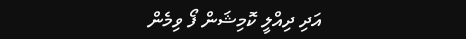އަދި ދިއްލީ ކޮމިޝަން ފޯ ވިމެން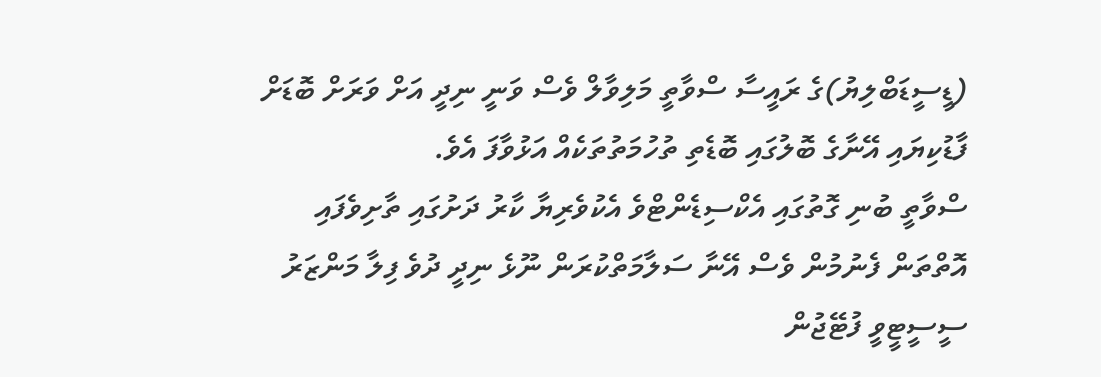(ޑީސީޑަބްލިޔު)ގެ ރައީސާ ސްވާތީ މަލިވާލް ވެސް ވަނީ ނިދީ އަށް ވަރަށް ބޮޑަށް ފާޑުކިޔައި އޭނާގެ ބޮލުގައި ބޮޑެތި ތުހުމަތުތަކެއް އަޅުވާފަ އެވެ.
ސްވާތީ ބުނި ގޮތުގައި އެކްސިޑެންޓްވެ އެކުވެރިޔާ ކާރު ދަށުގައި ތާށިވެފައި އޮތްތަން ފެނުމުން ވެސް އޭނާ ސަލާމަތްކުރަން ނޫޅެ ނިދީ ދުވެ ފިލާ މަންޒަރު ސީސީޓީވީ ފުޓޭޖުން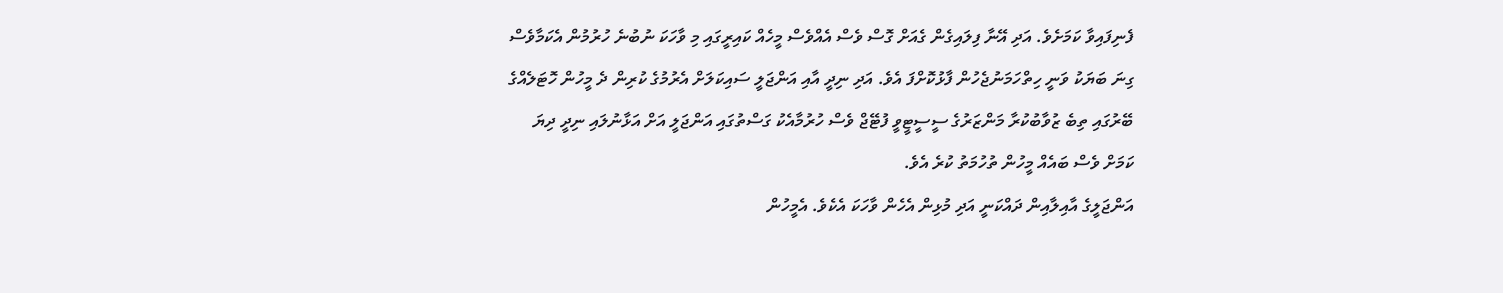ފެނިފައިވާ ކަމަށެވެ. އަދި އޭނާ ފިލައިގެން ގެއަށް ގޮސް ވެސް އެއްވެސް މީހެއް ކައިރީގައި މި ވާހަކަ ނުބުނެ ހުރުމުން އެކަމާވެސް ގިނަ ބަޔަކު ވަނީ ހިތްހަމަނުޖެހުން ފާޅުކޮށްފަ އެވެ. އަދި ނިދީ އާއި އަންޖަލީ ސައިކަލަށް އެރުމުގެ ކުރިން ދެ މީހުން ހޮޓަލެއްގެ ބޭރުގައި ތިބެ ޒުވާބުކުރާ މަންޒަރުގެ ސީސީޓީވީ ފުޓޭޖް ވެސް ހުރުމާއެކު ގަސްތުގައި އަންޖަލީ އަށް އަޅާނުލައި ނިދީ ދިޔަ ކަމަށް ވެސް ބައެއް މީހުން ތުހުމަތު ކުރެ އެވެ.
އަންޖަލީގެ އާއިލާއިން ދައްކަނީ އަދި މުޅިން އެހެން ވާހަކަ އެކެވެ. އެމީހުން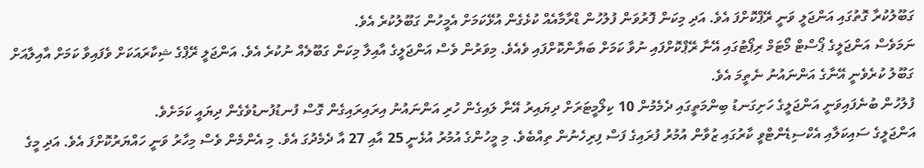ގަބޫލުކުރާ ގޮތުގައި އަންޖަލީ ވަނީ ރޭޕްކޮށްފަ އެވެ. އަދި މިކަން ފޮރުވަން ފުލުހުން ޑްރާމާއެއް ކުޅެގެން އުޅޭކަމަށް އެމީހުން ގަބޫލުކުރެ އެވެ.
ނަމަވެސް އަންޖަލީގެ ޕޯސްޓް މޯޓަމް ރިޕޯޓުގައި އޭނާ ރޭޕްކޮށްފައި ނުވާ ކަމަށް ބަޔާންކޮށްފައި ވެއެވެ. މިވަރުން ވެސް އަންޖަލީގެ އާއިލާ މިކަން ގަބޫލެއް ނުކުރެ އެވެ. އަންޖަލީ ރޭޕްގެ ޝިކާރައަކަށް ވެފައިވާ ކަމަށް އާއިލާއަށް ގަބޫލު ކުރެވެނީ އޭނާގެ އަންނައުނު ނެތީމަ އެވެ.
ފުލުހުން ބުނެފައިވަނީ އަންޖަލީގެ ހަށިގަނޑު ބިންމަތީގައި ދެމެމުން 10 ކިލޯމީޓަރަށް ދިޔައިރު އޭނާ ލައިގެން ހުރި އަންނައުނު އިރައިރައިގެން ގޮސް ފުނޑުފުނޑުވެގެން ދިޔައީ ކަމަށެވެ.
އަންޖަލީގެ ސައިކަލާއި އެކްސިޑެންޓްވީ ކާރުގައި ޒުވާން އުމުރު ފުރައިގެ ފަސް ފިރިހެނުން ތިއްބެވެ. މި މީހުންގެ އުމުރު އުޅެނީ 25 އާއި 27 އާ ދެމެދުގަ އެވެ. މި އެންމެން ވެސް މިހާރު ވަނީ ހައްޔަރުކޮށްފަ އެވެ. އަދި މީގެ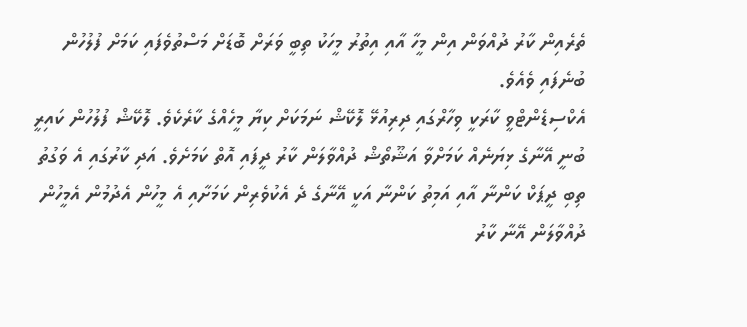ތެރެއިން ކާރު ދުއްވަން އިން މީހާ އާއި އިތުރު މީހަކު ތިބީ ވަރަށް ބޮޑަށް މަސްތުވެފައި ކަމަށް ފުލުހުން ބުނެފައި ވެއެވެ.
އެކްސިޑެންޓްވީ ކާރަކީ ވިހާރްގައި ދިރިއުޅޭ ލޮކޭޝް ނަމަކަށް ކިޔާ މީހެއްގެ ކާރެކެވެ. ލޮކޭޝް ފުލުހުން ކައިރީ ބުނީ އޭނާގެ ޅިޔަނެއް ކަމަށްވާ އަޝޫތޯޝް ދުއްވާލަން ކާރު ދީފައި އޮތް ކަމަށެވެ. އަދި ކާރުގައި އެ ވަގުތު ތިބި ދީޕަކް ކަންނާ އާއި އަމިތު ކަންނާ އަކީ އޭނާގެ ދެ އެކުވެރިން ކަމަށާއި އެ މީހުން އެދުމުން އެމީހުން ދުއްވާލަން އޭނާ ކާރު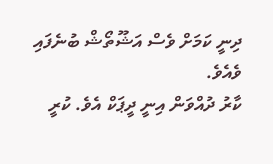ދިނީ ކަމަށް ވެސް އަޝޫތޯޝް ބުނެފައި ވެއެވެ.
ކާރު ދުއްވަން އިނީ ދީޕަކް އެވެ. ކުރީ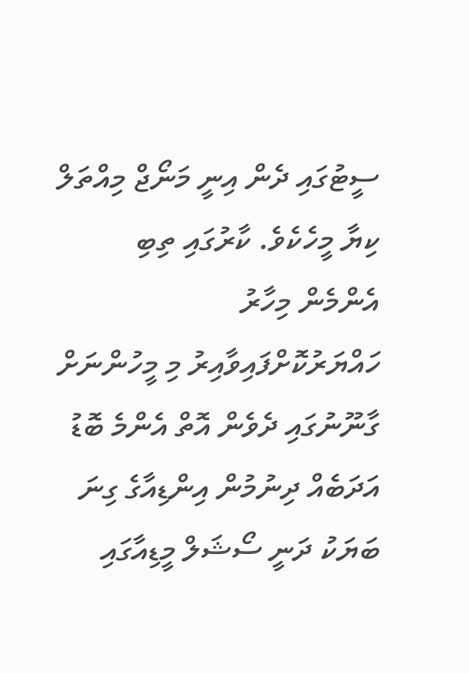ސީޓުގައި ދެން އިނީ މަނޯޖް މިއްތަލް ކިޔާ މީހެކެވެ. ކާރުގައި ތިބި އެންމެން މިހާރު ހައްޔަރުކޮށްފައިވާއިރު މި މީހުންނަށް ގާނޫނުގައި ދެވެން އޮތް އެންމެ ބޮޑު އަދަބެއް ދިނުމުން އިންޑިއާގެ ގިނަ ބަޔަކު ދަނީ ސޯޝަލް މީޑިއާގައި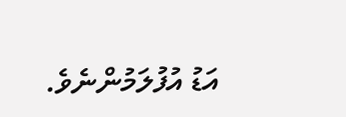އަޑު އުފުލަމުންނެވެ.